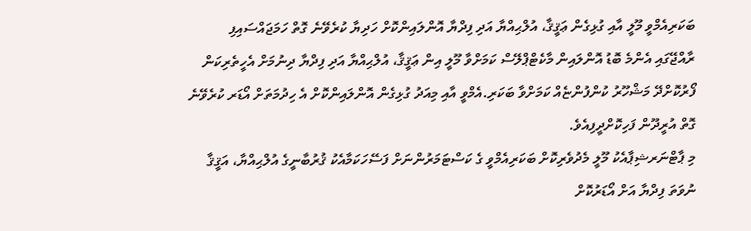ބަކަރިއެމްވީ މޫލީ އާއި ގުޅިގެން ޢަޤީޤާ، އުލްޙިއްޔާ އަދި ފިދްޔާ އޮންލައިންކޮށް ހަދިޔާ ކުރެވޭނެ ގޮތް ހަމަޖައްސައިފި
ރާއްޖޭގައި އެންމެ ބޮޑު އޮންލައިން މާކެޓްޕްލޭސް ކަމަށްވާ މޫލީ އިން ޢަޤީޤާ، އުލްޙިއްޔާ އަދި ފިދްޔާ ދިނުމަށް އެހީތެރިކަން ފޯރުކޮށްދޭ މަޝްހޫރު ކުންފުންޏެއް ކަމަށްވާ ބަކަރި.އެމްވީ އާއި މިއަދު ގުޅިގެން އޮންލައިންކޮށް އެ ހިދުމަތަށް އޯޑަރ ކުރެވޭނެ ގޮތް އުރީދޫން ފަހިކޮށްދީފިއެވެ.
މި ޕާޓްނަރޝިޕާއެކު މޫލީ މެދުވެރިކޮށް ބަކަރިއެމްވީ ގެ ކަސްޓަމަރުންނަށް ފަސޭހަކަމާއެކު ޤުރުބާނީގެ އުލްޙިއްޔާ، އަޤީޤާ ނުވަތަ ފިދްޔާ އަށް އޯޑަރުކޮށް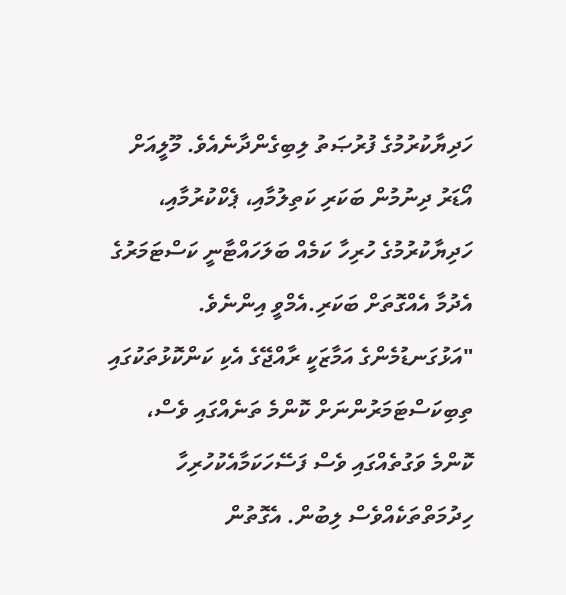ހަދިޔާކުރުމުގެ ފުރުޞަތު ލިބިގެންދާނެއެވެ. މޫލީއަށް އޯޑަރު ދިނުމުން ބަކަރި ކަތިލުމާއި، ޕެކްކުރުމާއި، ހަދިޔާކުރުމުގެ ހުރިހާ ކަމެއް ބަލަހައްޓާނީ ކަސްޓަމަރުގެ އެދުމާ އެއްގޮތަށް ބަކަރި.އެމްވީ އިންނެވެ.
"އަޅުގަނޑުމެންގެ އަމާޒަކީ ރާއްޖޭގެ އެކި ކަންކޮޅުތަކުގައި ތިބިކަސްޓަމަރުންނަށް ކޮންމެ ތަނެއްގައި ވެސް، ކޮންމެ ވަގުތެއްގައި ވެސް ފަސޭހަކަމާއެކުހުރިހާ ހިދުމަތްތަކެއްވެސް ލިބުން. އެގޮތުން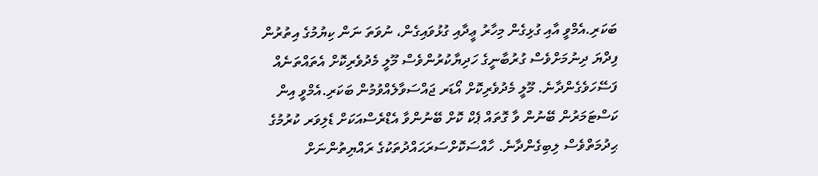ބަކަރި.އެމްވީ އާއި ގުޅިގެން މިހާރު ޢީދާއި ގުޅުވައިގެން، ނުވަތަ ނަން ކިޔުމުގެ އިތުރުން ފިދްޔަ ދިނުމަށްވެސް ގުރުބާނީގެ ހަދިޔާކުރުންވެސް މޫލީ މެދުވެރިކޮށް އެތައްތަނެއް ފަސޭހަވެގެންދާނެ. މޫލީ މެދުވެރިކޮށް އޯޑަރ ޖައްސަވާލެއްވުމުން ބަކަރި.އެމްވީ އިން ކަސްޓަމަރުން ބޭނުން ވާ ގޮތައް ޕެކް ކޮށް ބޭނުންވާ އެޑްރެސްއަކަށް ޑެލިވަރ ކުރުމުގެ ޙިދުމަތްވެސް ލިބިގެންދާނެ. ހާއްސަކޮށްސަރަޙައްދުތަކުގެ ރައްޔިތުންނަށް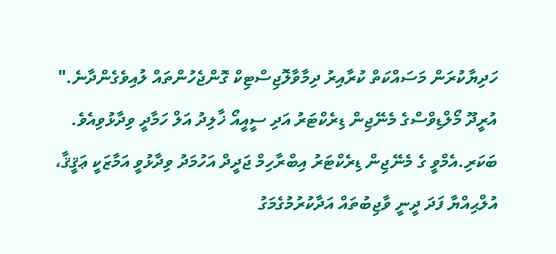ހަދިޔާކުރަން މަސައްކަތް ކުރާއިރު ދިމާވާލޮޖިސްޓިކް ގޮންޖެހުންތައް ލުއިވެގެންދާނެ." އުރީދޫ މޯލްޑިވްސްގެ މެނޭޖިން ޑިރެކްޓަރު އަދި ސީއީއޯ ޚާލިދު އަލް ހަމާދީ ވިދާޅުވިއެވެ.
ބަކަރި.އެމްވީ ގެ މެނޭޖިން ޑިރެކްޓަރު އިބްރާހިމް ޖަދީދް އަހުމަދު ވިދާޅުވީ އަމާޒަކީ ޢަޤީޤާ، އުލްޙިއްޔާ ފަދަ ދީނީ ވާޖިބުތައް އަދާކުރުމުގެމަގު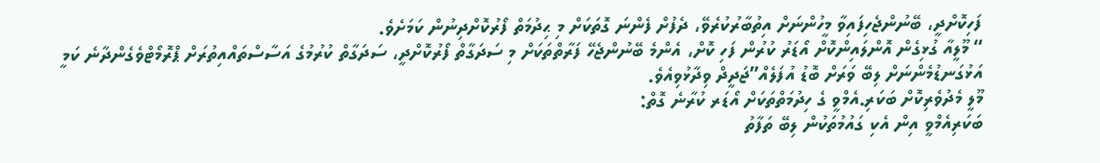ފަހިކޮށްދީ، ބޭނުންޖެހިފައިވާ މީހުންނަށް އިތުބާރުކުރެވޭ، ދެފުށް ފެންނަ ގޮތަކަށް މި ޙިދުމަތް ފޯރުކޮށްދިނުން ކަމަށެވެ.
“ މޫލީއާ ގުޅިގެން އޮންލައިންކޮށް އޯޑަރު ކުރުން ފަހި ކޮށް، އެންމެ ބޭނުންޖެހޭ ފަރާތްތަކަށް މި ސަދަގާތް ފޯރުކޮށްދީ، ސަދަގާތް ކުރުމުގެ އަސާސްތައްއިތުރަށް ޕްރޮމޯޓްވެގެންދާނެ ކަމީ އަޅުގަނޑުމެންނަށް ލިބޭ ވަރަށް ބޮޑު އުފަލެއް”ޖަދީދް ވިދާޅުވިއެވެ.
މޫލީ މެދުވެރިކޮށް ބަކަރި.އެމްވީ ގެ ހިދުމަތްތަކަށް އޯޑަރ ކުރާނެ ގޮތް:
ބަކަރިއެމްވީ އިން އެކި ގައުމުތަކުން ލިބޭ ތަފާތު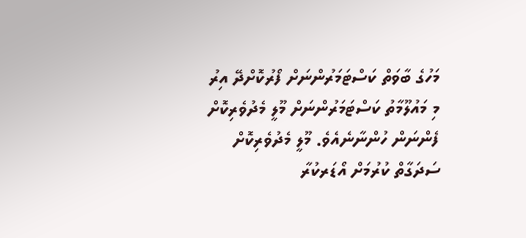މަހުގެ ބާވަތް ކަސްޓަމަރުންނަށް ފޯރުކޮށްދޭ އިރު މި މައުލޫމާތު ކަސްޓަމަރުންނަށް މޫލީ މެދުވެރިކޮށް ފެންނަން ހުންނާނެއެވެ. މޫލީ މެދުވެރިކޮށް ސަދަގާތް ކުރުމަށް އޯޑަރކުރާ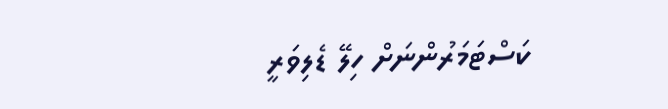ކަސްޓަމަރުންނަށް ހިލޭ ޑެލިވަރީ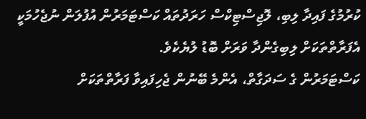ކުރުމުގެ ފައިދާ ލިބި، ލޮޖިސްޓިކްސް ހަރަދުތައް ކަސްޓަމަރުން އުފުލަން ނުޖެހުމަކީ އެފަރާތްތަކަށް ލިބިގެންދާ ވަރަށް ބޮޑު ލުޔެކެވެ.
ކަސްޓަމަރުން ގެ ސަދަގާތް، އެންމެ ބޭނުން ޖެހިފައިވާ ފަރާތްތަކަށް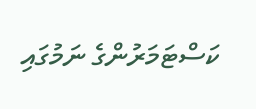ކަސްޓަމަރުންގެ ނަމުގައި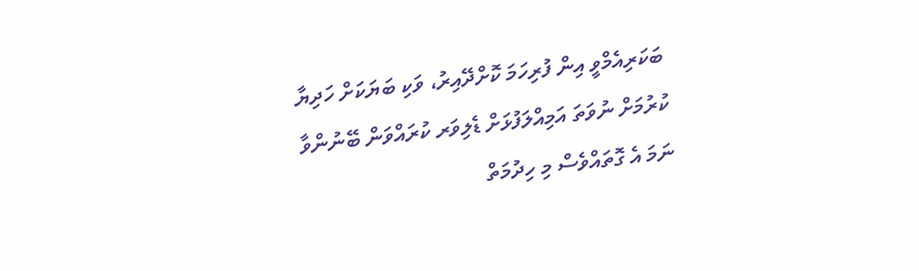ބަކަރިއެމްވީ އިން ފުރިހަމަ ކޮށްދޭއިރު، ވަކި ބަޔަކަށް ހަދިޔާ ކުރުމަށް ނުވަތަ އަމިއްލަފުޅަށް ޑެލިވަރ ކުރައްވަން ބޭނުންވާ ނަމަ އެ ގޮތައްވެސް މި ހިދުމަތް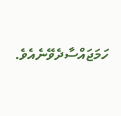ހަމަޖައްސާދެވޭނެއެވެ.